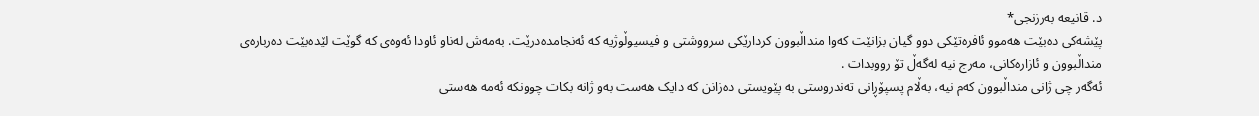د. قانیعە بەرزنجی*
پێشەکی دەبێت هەموو ئافرەتێکی دوو گیان بزانێت کەوا منداڵبوون کردارێکی سرووشتی و فیسیوڵوژیە کە ئەنجامدەدرێت. بەمەش لەناو ئاودا ئەوەی کە گوێت لێدەبێت دەربارەی منداڵبوون و ئازارەکانی، مەرج نیە لەگەڵ تۆ رووبدات .
ئەگەر چی ژانی منداڵبوون کەم نیە، بەڵام پسپۆڕانی تەندروستی بە پێویستی دەزانن کە دایک هەست بەو ژانە بکات چوونکە ئەمە هەستی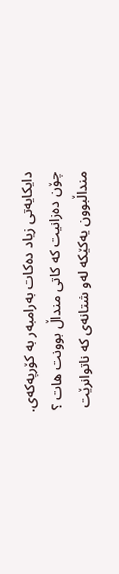دایکایەتی زیاد دەکات بەرامبەر بە کۆرپەکەی.
چۆن دەزانیت کە کاتی منداڵ بوونت هات ؟
منداڵبوون یەکێکە لەو شتانەی کە ناتوانرێت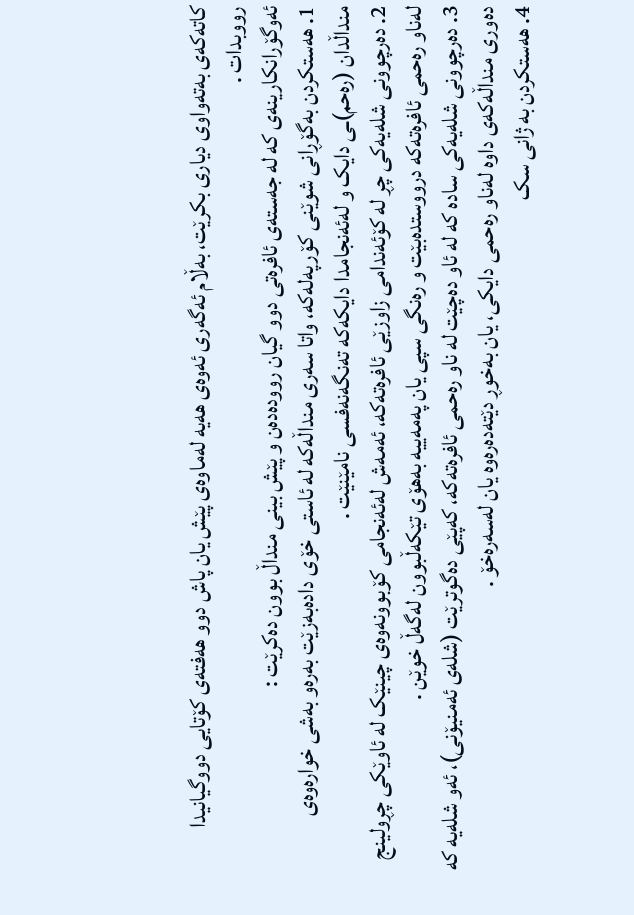کاتەکەی بەتەواوی دیاری بکرێت، بەڵام ئەگەری ئەوەی هەیە لەماوەی پێش یان پاش دوو هەفتەی کۆتایی دووگیانیدا رووبدات .
ئەوگۆرانکارینەی کە لە جەستەی ئافرەتی دوو گیان روودەدەن و پێش بینی منداڵ بوون دەکرێت :
1. هەستکردن بەگۆڕانی شوێنی کۆرپەلەکە، واتا سەری منداڵەکە لە ئاستی خۆی دادەبەزێت بەرەو بەشی خوارەوەی منداڵدان (رەحم)ـی دایک و لەئەنجامدا دایکەکە تەنگەنەفسی نامێنێت .
2. دەرچوونی شلەیەکی چڕ لە کۆئەندامی زاوزێی ئافرەتەکە، ئەمەش لەئەنجامی کۆبوونەوەی چینێک لە ئاوێکی چڕولینج لەناو رەحمی ئافرەتەکە درووستدەبێت و رەنگی سپی یان پەمەییە بەهۆی تێکەڵبوون لەگەڵ خوێن .
3. دەرچوونی شلەیەکی سادە کە لە ئاو دەچێت لە ناو رەحمی ئافرەتەکە، کەپێی دەگوترێت (شلەی ئەمنیۆنی)، ئەو شلەیە کە دەوری منداڵەکەی داوە لەناو رەحمی دایکی، یان بەخوڕ دێتەدەرەوە یان لەسەرەخۆ .
4. هەستکردن بە ژانی سک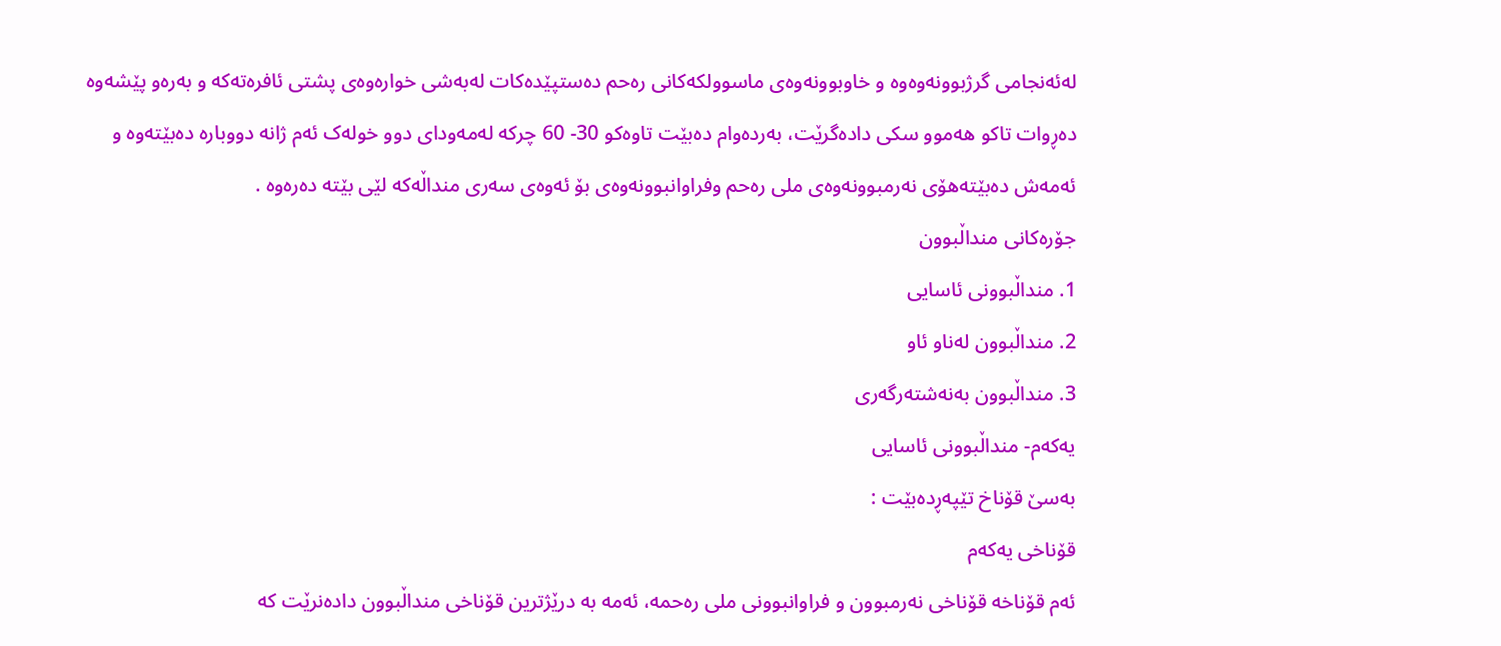لەئەنجامی گرژبوونەوەوە و خاوبوونەوەی ماسوولکەکانی رەحم دەستپێدەکات لەبەشی خوارەوەی پشتی ئافرەتەکە و بەرەو پێشەوە دەڕوات تاکو هەموو سکی دادەگرێت، بەردەوام دەبێت تاوەکو 30- 60 چرکە لەمەودای دوو خولەک ئەم ژانە دووبارە دەبێتەوە و ئەمەش دەبێتەهۆی نەرمبوونەوەی ملی رەحم وفراوانبوونەوەی بۆ ئەوەی سەری منداڵەکە لێی بێتە دەرەوە .
جۆرەکانی منداڵبوون
1. منداڵبوونى ئاسایی
2. منداڵبوون لەناو ئاو
3. منداڵبوون بەنەشتەرگەری
یەکەم- منداڵبوونى ئاسایی
بەسێ قۆناخ تێپەڕدەبێت :
قۆناخى یەکەم
ئەم قۆناخە قۆناخى نەرمبوون و فراوانبوونى ملى رەحمە، ئەمە بە درێژترین قۆناخى منداڵبوون دادەنرێت کە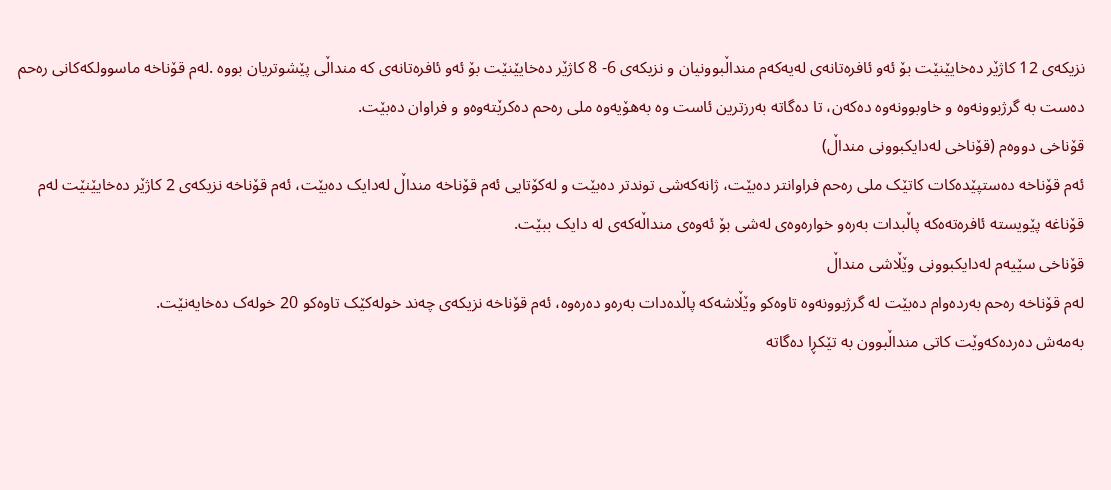نزیکەى 12 کاژێر دەخایێنێت بۆ ئەو ئافرەتانەى لەیەکەم منداڵبوونیان و نزیکەى 6- 8 کاژێر دەخایێنێت بۆ ئەو ئافرەتانەى کە منداڵى پێشوتریان بووە .لەم قۆناخە ماسوولکەکانى رەحم دەست بە گرژبوونەوە و خاوبوونەوە دەکەن، تا دەگاتە بەرزترین ئاست وە بەهۆیەوە ملى رەحم دەکرێتەوەو و فراوان دەبێت.
قۆناخى دووەم (قۆناخى لەدایکبوونى منداڵ)
ئەم قۆناخە دەستپێدەکات کاتێک ملى رەحم فراوانتر دەبێت، ژانەکەشى توندتر دەبێت و لەکۆتایی ئەم قۆناخە منداڵ لەدایک دەبێت، ئەم قۆناخە نزیکەى 2 کاژێر دەخایێنێت لەم قۆناغە پێویستە ئافرەتەەکە پاڵبدات بەرەو خوارەوەى لەشى بۆ ئەوەى منداڵەکەى لە دایک ببێت.
قۆناخى سێیەم لەدایکبوونى وێڵاشی منداڵ
لەم قۆناخە رەحم بەردەوام دەبێت لە گرژبوونەوە تاوەکو وێڵاشەکە پاڵدەدات بەرەو دەرەوە، ئەم قۆناخە نزیکەى چەند خولەکێک تاوەکو 20 خولەک دەخایەنێت.
بەمەش دەردەکەوێت کاتى منداڵبوون بە تێکڕا دەگاتە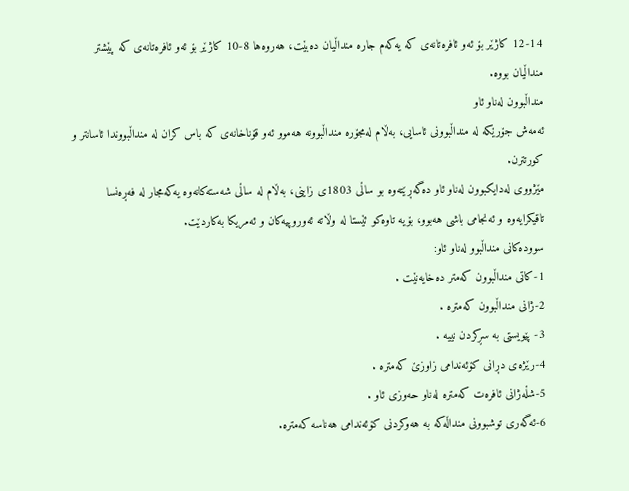12-14 کاژێر بۆ ئەو ئافرەتانەى کە یەکەم جارە منداڵیان دەبێت، هەروەها 8-10 کاژێر بۆ ئەو ئافرەتانەى کە پێشتر منداڵیان بووە.
منداڵبوون لەناو ئاو
ئەمەش جۆرێکە لە منداڵبوونى ئاسایی، بەڵام لەمجۆرە منداڵبوونە هەموو ئەو قۆناخانەى کە باس کران لە منداڵبووندا ئاسانتر و کورتترن.
مێژووى لەدایکبوون لەناو ئاو دەگەڕێتەوە بو ساڵى 1803ی زاینی، بەڵام لە ساڵى شەستەکانەوە یەکەمجار لە فەڕەنسا تاقیکرایەوە و ئەنجامى باشى هەبوو، بۆیە تاوەکو ئێستا لە وڵاتە ئەوروپیەکان و ئەمریکا بەکاردێت.
سوودەکانى منداڵبوو لەناو ئاو:
1-کاتى منداڵبوون کەمتر دەخایەنێت .
2-ژانى منداڵبوون کەمترە .
3- پێویستى بە سڕکردن نییە .
4-رێژەى دڕانى کۆئەندامى زاوزێ کەمترە .
5-شڵەژانى ئافرەت کەمترە لەناو حەوزى ئاو .
6-ئەگەرى توشبوونى منداڵەکە بە هەوکردنى کۆئەندامى هەناسە کەمترە.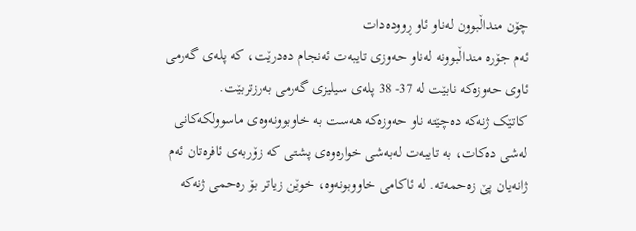چۆن منداڵبوون لەناو ئاو ڕوودەدات
ئەم جۆرە منداڵبوونە لەناو حەوزى تایبەت ئەنجام دەدرێت، کە پلەى گەرمى ئاوى حەوزەکە نابێت لە 37- 38 پلەى سیلیزى گەرمى بەرزتربێت.
کاتێک ژنەکە دەچێتە ناو حەوزەکە هەست بە خاوبوونەوەى ماسوولکەکانى لەشى دەکات، بە تایبەت لەبەشى خوارەوەى پشتى کە زۆربەى ئافرەتان ئەم ژانەیان پێ زەحمەتە. لە ئاکامى خاووبونەوە، خوێن زیاتر بۆ رەحمى ژنەکە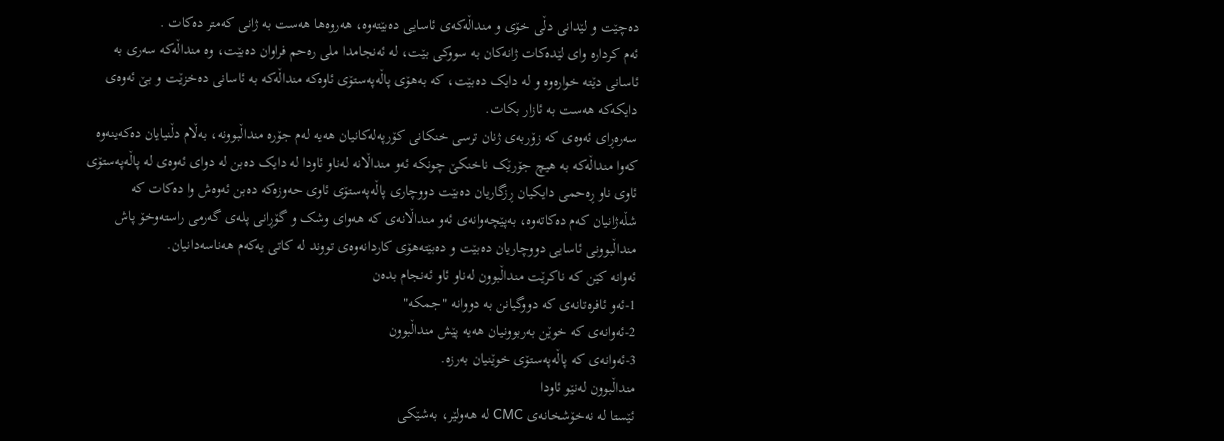دەچێت و لێدانى دڵى خۆی و منداڵەکەى ئاسایى دەبێتەوە، هەروەها هەست بە ژانى کەمتر دەکات .
ئەم کردارە واى لێدەکات ژانەکان بە سووکى بێت، لە ئەنجامدا ملى رەحم فراوان دەبێت، وە منداڵەکە سەرى بە ئاسانى دێتە خوارەوە و لە دایک دەبێت، کە بەهۆى پاڵەپەستۆى ئاوەکە منداڵەکە بە ئاسانى دەخزێت و بێ ئەوەى دایکەکە هەست بە ئازار بکات.
سەرەڕاى ئەوەى کە زۆربەى ژنان ترسى خنکانى کۆرپەلەکانیان هەیە لەم جۆرە منداڵبوونە، بەڵام دڵنیایان دەکەینەوە کەوا منداڵەکە بە هیچ جۆرێک ناخنکێ چونکە ئەو منداڵانە لەناو ئاودا لە دایک دەبن لە دواى ئەوەى لە پاڵەپەستۆى ئاوى ناو ڕەحمى دایکیان ڕزگاریان دەبێت دووچارى پاڵەپەستۆى ئاوى حەوزەکە دەبن ئەوەش وا دەکات کە شڵەژانیان کەم دەکاتەوە، بەپێچەوانەی ئەو منداڵانەی کە هەوای وشک و گۆڕانى پلەى گەرمى راستەوخۆ پاش منداڵبوونى ئاسایی دووچاریان دەبێت و دەبێتەهۆی کاردانەوەى تووند لە کاتى یەکەم هەناسەدانیان.
ئەوانە کێن کە ناکرێت منداڵبوون لەناو ئاو ئەنجام بدەن
1-ئەو ئافرەتانەى کە دووگیانن بە دووانە "جمکە"
2-ئەوانەى کە خوێن بەربوونیان هەیە پێش منداڵبوون
3-ئەوانەى کە پاڵەپەستۆى خوێنیان بەرزە.
منداڵبوون لەنێو ئاودا
ئێستا لە نەخۆشخانەی CMC لە هەولێر، بەشێكی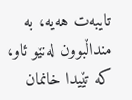تایبەت هەیە، بە منداڵبوون لەنێو ئاو، کە تێیدا خانمان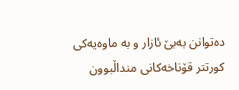دەتوانن بەبێ ئازار و بە ماوەیەکی کورتتر قۆناخەکانی منداڵبوون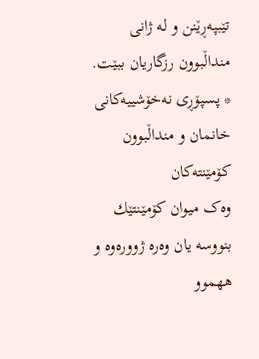تێبپەڕێنن و لە ژانی منداڵبوون رزگاریان ببێت.
* پسپۆڕی نەخۆشییەکانی خانمان و منداڵبوون
کۆمێنتەکان
وەک میوان کۆمێنتێك بنووسە یان وەرە ژوورەوە و ههموو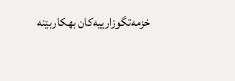خزمەتگوزارییەکان بهكاربێنه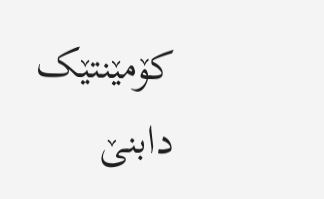کۆمێنتێک دابنێ